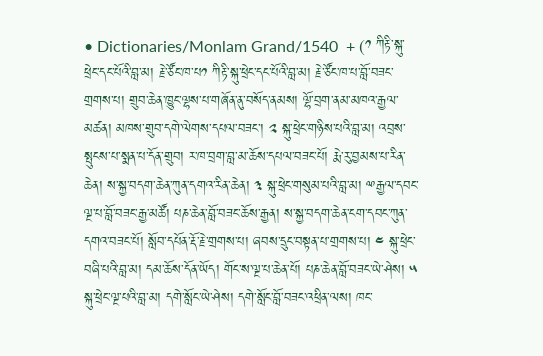• Dictionaries/Monlam Grand/1540  + (༡ ཀིརྟི་སྐུ་ཕྲེང་དང་པོའི་བླ་མ། རྗེ་ཙོང་ཁ་པ༡ ཀིརྟི་སྐུ་ཕྲེང་དང་པོའི་བླ་མ། རྗེ་ཙོང་ཁ་པ་བློ་བཟང་གྲགས་པ། གྲུབ་ཆེན་ཁྱུང་ལྷས་པ་གཞོན་ནུ་བསོད་ནམས། ལྷོ་བྲག་ནམ་མཁའ་རྒྱལ་མཚན། མཁས་གྲུབ་དགེ་ལེགས་དཔལ་བཟང་། ༢ སྐུ་ཕྲེང་གཉིས་པའི་བླ་མ། འབྲས་སྤུངས་པ་སྨན་པ་དོན་གྲུབ། ར་ཁ་བྲག་བླ་མ་ཆོས་དཔལ་བཟང་པོ། རྨེ་རུ་བྱམས་པ་རིན་ཆེན། ས་སྐྱ་བདག་ཆེན་ཀུན་དགའ་རིན་ཆེན། ༣ སྐུ་ཕྲེང་གསུམ་པའི་བླ་མ། ྋརྒྱལ་དབང་ལྔ་པ་བློ་བཟང་རྒྱ་མཚོ། པཎ་ཆེན་བློ་བཟང་ཆོས་རྒྱན། ས་སྐྱ་བདག་ཆེན་ངག་དབང་ཀུན་དགའ་བཟང་པོ། སློབ་དཔོན་རྡོ་རྗེ་གྲགས་པ། ཞབས་དྲུང་བསྟན་པ་གྲགས་པ། ༤ སྐུ་ཕྲེང་བཞི་པའི་བླ་མ། དམ་ཆོས་དོན་ཡོད། གོང་ས་ལྔ་པ་ཆེན་པོ། པཎ་ཆེན་བློ་བཟང་ཡེ་ཤེས། ༥ སྐུ་ཕྲེང་ལྔ་པའི་བླ་མ། དགེ་སློང་ཡེ་ཤེས། དགེ་སློང་བློ་བཟང་འཕྲིན་ལས། ཁང་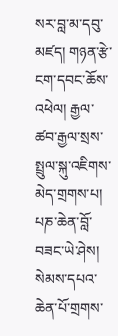སར་བླ་མ་དབུ་མཛད། གཉན་རྩེ་ངག་དབང་ཆོས་འཕེལ། རྒྱལ་ཚབ་རྒྱལ་སྲས་སྤྲུལ་སྐུ་འཇིགས་མེད་གྲགས་པ། པཎ་ཆེན་བློ་བཟང་ཡེ་ཤེས། སེམས་དཔའ་ཆེན་པོ་གྲགས་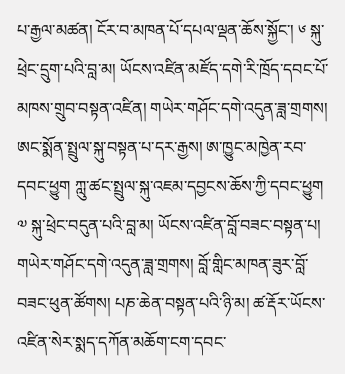པ་རྒྱལ་མཚན། ངོར་བ་མཁན་པོ་དཔལ་ལྡན་ཆོས་སྐྱོང་། ༦ སྐུ་ཕྲེང་དྲུག་པའི་བླ་མ། ཡོངས་འཛིན་མཛོད་དགེ་རི་ཁྲོད་དབང་པོ་མཁས་གྲུབ་བསྟན་འཛིན། གཡེར་གཤོང་དགེ་འདུན་ཟླ་གྲགས། ཨང་སྨོན་སྤྲུལ་སྐུ་བསྟན་པ་དར་རྒྱས། ཨ་ཁྱུང་མཁྱེན་རབ་དབང་ཕྱུག ཀླུ་ཚང་སྤྲུལ་སྐུ་འཇམ་དབྱངས་ཆོས་ཀྱི་དབང་ཕྱུག ༧ སྐུ་ཕྲེང་བདུན་པའི་བླ་མ། ཡོངས་འཛིན་བློ་བཟང་བསྟན་པ། གཡེར་གཤོང་དགེ་འདུན་ཟླ་གྲགས། བློ་གླིང་མཁན་ཟུར་བློ་བཟང་ཕུན་ཚོགས། པཎ་ཆེན་བསྟན་པའི་ཉི་མ། ཚ་རྡོར་ཡོངས་འཛིན་སེར་སྨད་དཀོན་མཆོག་ངག་དབང་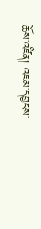ཆོས་འཛིན། འཇམ་དབྱངས་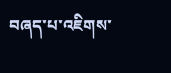བཞད་པ་འཇིགས་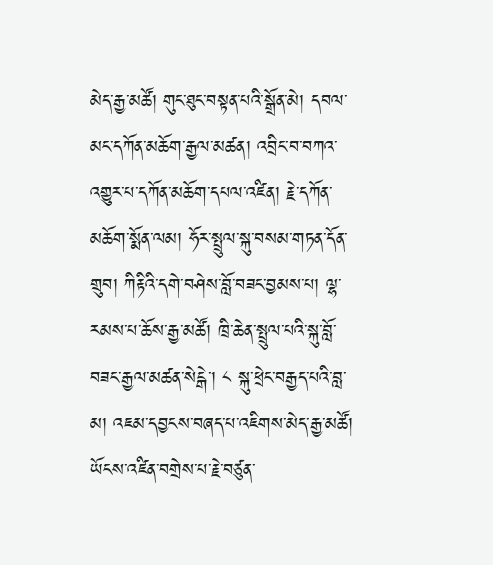མེད་རྒྱ་མཚོ། གུང་ཐུང་བསྟན་པའི་སྒྲོན་མེ། དབལ་མང་དཀོན་མཆོག་རྒྱལ་མཚན། འབྲིང་བ་བཀའ་འགྱུར་པ་དཀོན་མཆོག་དཔལ་འཛིན། རྗེ་དཀོན་མཆོག་སྨོན་ལམ། ཧོར་སྤྲུལ་སྐུ་བསམ་གཏན་དོན་གྲུབ། ཀིརྟིའི་དགེ་བཤེས་བློ་བཟང་བྱམས་པ། ལྷ་རམས་པ་ཆོས་རྒྱ་མཚོ། ཁྲི་ཆེན་སྤྲུལ་པའི་སྐུ་བློ་བཟང་རྒྱལ་མཚན་སེངྒེ་། ༨ སྐུ་ཕྲེང་བརྒྱད་པའི་བླ་མ། འཇམ་དབྱངས་བཞད་པ་འཇིགས་མེད་རྒྱ་མཚོ། ཡོངས་འཛིན་བགྲེས་པ་རྗེ་བཙུན་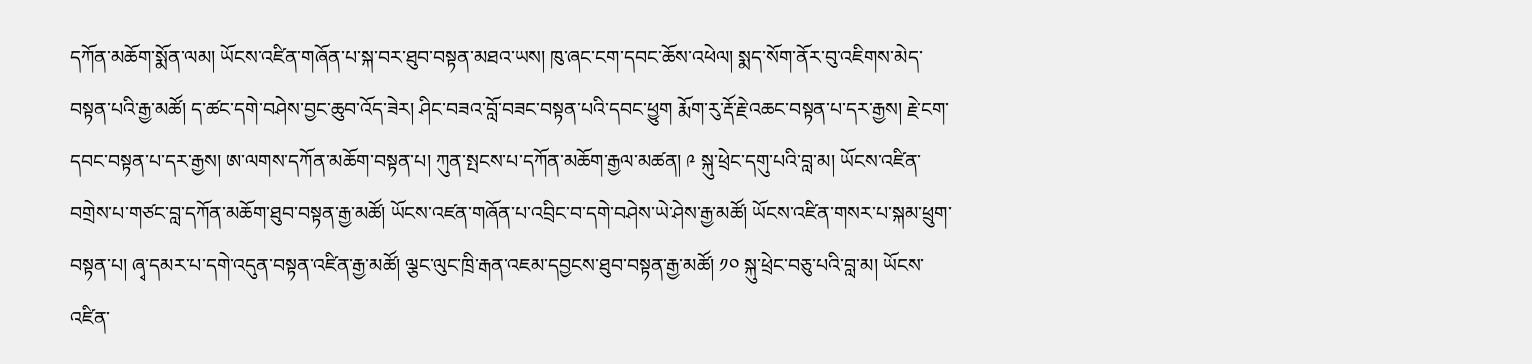དཀོན་མཆོག་སྨོན་ལམ། ཡོངས་འཛིན་གཞོན་པ་སྐ་བར་ཐུབ་བསྟན་མཐའ་ཡས། ཁུ་ཞང་ངག་དབང་ཆོས་འཕེལ། སྨད་སོག་ནོར་བུ་འཇིགས་མེད་བསྟན་པའི་རྒྱ་མཚོ། ད་ཚང་དགེ་བཤེས་བྱང་ཆུབ་འོད་ཟེར། ཤིང་བཟའ་བློ་བཟང་བསྟན་པའི་དབང་ཕྱུག རྨོག་རུ་རྡོ་རྗེ་འཆང་བསྟན་པ་དར་རྒྱས། རྗེ་ངག་དབང་བསྟན་པ་དར་རྒྱས། ཨ་ལགས་དཀོན་མཆོག་བསྟན་པ། ཀུན་སྤངས་པ་དཀོན་མཆོག་རྒྱལ་མཚན། ༩ སྐུ་ཕྲེང་དགུ་པའི་བླ་མ། ཡོངས་འཛིན་བགྲེས་པ་གཙང་བླ་དཀོན་མཆོག་ཐུབ་བསྟན་རྒྱ་མཚོ། ཡོངས་འཛན་གཞོན་པ་འབྲིང་བ་དགེ་བཤེས་ཡེ་ཤེས་རྒྱ་མཚོ། ཡོངས་འཛིན་གསར་པ་སྐམ་ཕྲུག་བསྟན་པ། ཞྭ་དམར་པ་དགེ་འདུན་བསྟན་འཛིན་རྒྱ་མཚོ། ལྕང་ལུང་ཁྲི་རྒན་འཇམ་དབྱངས་ཐུབ་བསྟན་རྒྱ་མཚོ། ༡༠ སྐུ་ཕྲེང་བཅུ་པའི་བླ་མ། ཡོངས་འཛིན་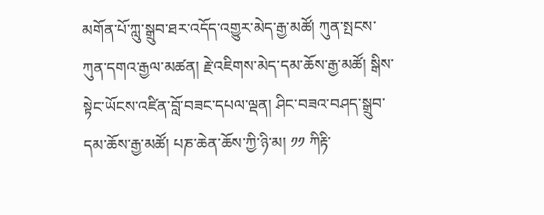མགོན་པོ་ཀླུ་སྒྲུབ་ཐར་འདོད་འགྱུར་མེད་རྒྱ་མཚོ། ཀུན་སྤངས་ཀུན་དགའ་རྒྱལ་མཚན། རྗེ་འཇིགས་མེད་དམ་ཆོས་རྒྱ་མཚོ། སྒིས་སྟེང་ཡོངས་འཛིན་བློ་བཟང་དཔལ་ལྡན། ཤིང་བཟའ་བཤད་སྒྲུབ་དམ་ཆོས་རྒྱ་མཚོ། པཎ་ཆེན་ཆོས་ཀྱི་ཉི་མ། ༡༡ ཀིརྟི་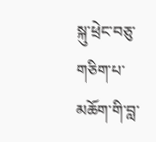སྐུ་ཕྲེང་བཅུ་གཅིག་པ་མཆོག་གི་བླ་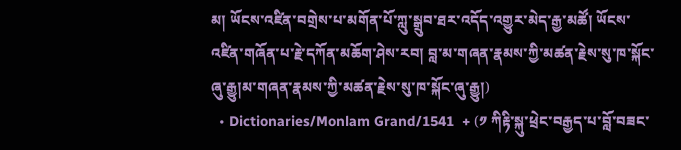མ། ཡོངས་འཛིན་བགྲེས་པ་མགོན་པོ་ཀླུ་སྒྲུབ་ཐར་འདོད་འགྱུར་མེད་རྒྱ་མཚོ། ཡོངས་འཛིན་གཞོན་པ་རྗེ་དཀོན་མཆོག་ཤེས་རབ། བླ་མ་གཞན་རྣམས་ཀྱི་མཚན་རྗེས་སུ་ཁ་སྐོང་ཞུ་རྒྱུ།མ་གཞན་རྣམས་ཀྱི་མཚན་རྗེས་སུ་ཁ་སྐོང་ཞུ་རྒྱུ།)
  • Dictionaries/Monlam Grand/1541  + (༡ ཀིརྟི་སྐུ་ཕྲེང་བརྒྱད་པ་བློ་བཟང་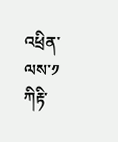འཕྲིན་ལས་༡ ཀིརྟི་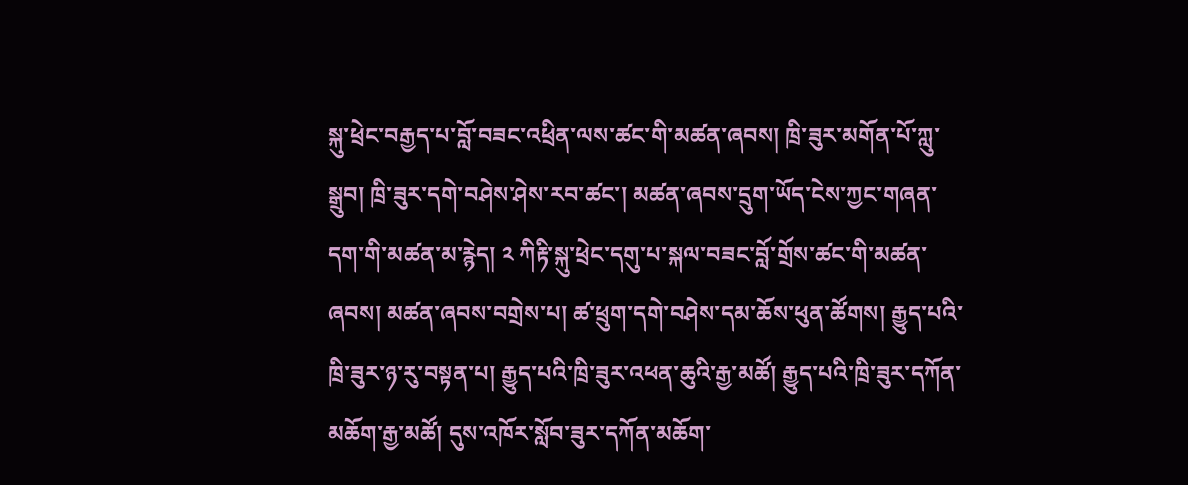སྐུ་ཕྲེང་བརྒྱད་པ་བློ་བཟང་འཕྲིན་ལས་ཚང་གི་མཚན་ཞབས། ཁྲི་ཟུར་མགོན་པོ་ཀླུ་སྒྲུབ། ཁྲི་ཟུར་དགེ་བཤེས་ཤེས་རབ་ཚང་། མཚན་ཞབས་དྲུག་ཡོད་ངེས་ཀྱང་གཞན་དག་གི་མཚན་མ་རྙེད། ༢ ཀིརྟི་སྐུ་ཕྲེང་དགུ་པ་སྐལ་བཟང་བློ་གྲོས་ཚང་གི་མཚན་ཞབས། མཚན་ཞབས་བགྲེས་པ། ཚ་ཕྲུག་དགེ་བཤེས་དམ་ཆོས་ཕུན་ཚོགས། རྒྱུད་པའི་ཁྲི་ཟུར་ཉ་རུ་བསྟན་པ། རྒྱུད་པའི་ཁྲི་ཟུར་འཕན་ཆུའི་རྒྱ་མཚོ། རྒྱུད་པའི་ཁྲི་ཟུར་དཀོན་མཆོག་རྒྱ་མཚོ། དུས་འཁོར་སློབ་ཟུར་དཀོན་མཆོག་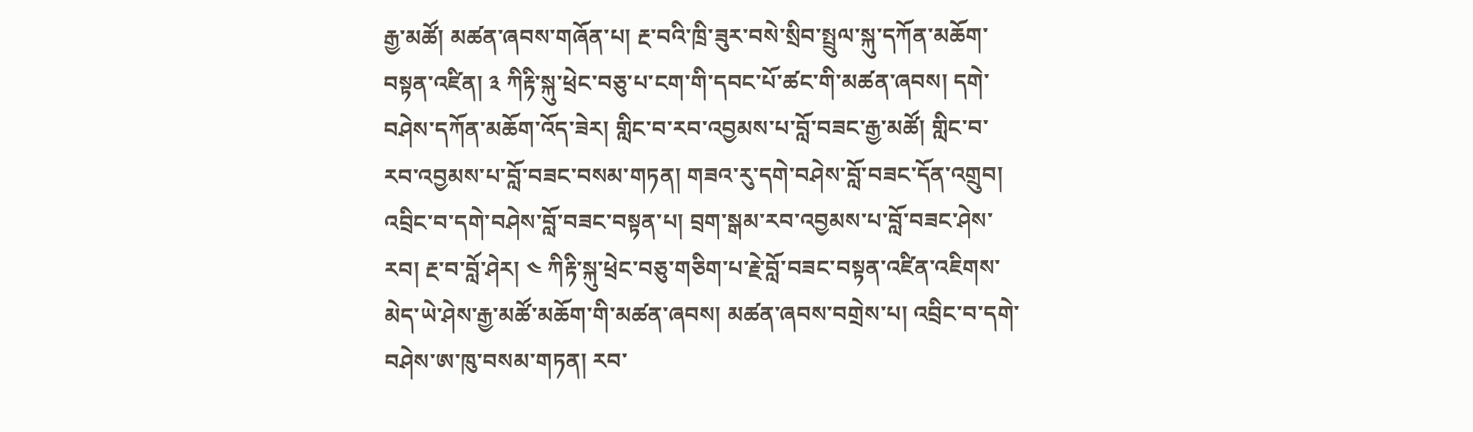རྒྱ་མཚོ། མཚན་ཞབས་གཞོན་པ། རྔ་བའི་ཁྲི་ཟུར་བསེ་སྲིབ་སྤྲུལ་སྐུ་དཀོན་མཆོག་བསྟན་འཛིན། ༣ ཀིརྟི་སྐུ་ཕྲེང་བཅུ་པ་ངག་གི་དབང་པོ་ཚང་གི་མཚན་ཞབས། དགེ་བཤེས་དཀོན་མཆོག་འོད་ཟེར། གླིང་བ་རབ་འབྱམས་པ་བློ་བཟང་རྒྱ་མཚོ། གླིང་བ་རབ་འབྱམས་པ་བློ་བཟང་བསམ་གཏན། གཟའ་རུ་དགེ་བཤེས་བློ་བཟང་དོན་འགྲུབ། འབྲིང་བ་དགེ་བཤེས་བློ་བཟང་བསྟན་པ། བྲག་སྒམ་རབ་འབྱམས་པ་བློ་བཟང་ཤེས་རབ། རྔ་བ་བློ་ཤེར། ༤ ཀིརྟི་སྐུ་ཕྲེང་བཅུ་གཅིག་པ་རྗེ་བློ་བཟང་བསྟན་འཛིན་འཇིགས་མེད་ཡེ་ཤེས་རྒྱ་མཚོ་མཆོག་གི་མཚན་ཞབས། མཚན་ཞབས་བགྲེས་པ། འབྲིང་བ་དགེ་བཤེས་ཨ་ཁུ་བསམ་གཏན། རབ་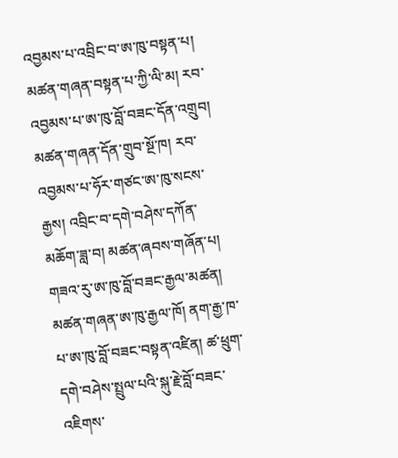འབྱམས་པ་འབྲིང་བ་ཨ་ཁུ་བསྟན་པ། མཚན་གཞན་བསྟན་པ་ཀྱི་ལི་མ། རབ་འབྱམས་པ་ཨ་ཁུ་བློ་བཟང་དོན་འགྲུབ། མཚན་གཞན་དོན་གྲུབ་སྔོ་ཁ། རབ་འབྱམས་པ་ཧོར་གཙང་ཨ་ཁུ་སངས་རྒྱས། འབྲིང་བ་དགེ་བཤེས་དཀོན་མཆོག་ཟླ་བ། མཚན་ཞབས་གཞོན་པ། གཟའ་རུ་ཨ་ཁུ་བློ་བཟང་རྒྱལ་མཚན། མཚན་གཞན་ཨ་ཁུ་རྒྱལ་ཁོ། ནག་རྒྱ་ཁ་པ་ཨ་ཁུ་བློ་བཟང་བསྟན་འཛིན། ཚ་ཕྲུག་དགེ་བཤེས་སྤྲུལ་པའི་སྐུ་རྗེ་བློ་བཟང་འཇིགས་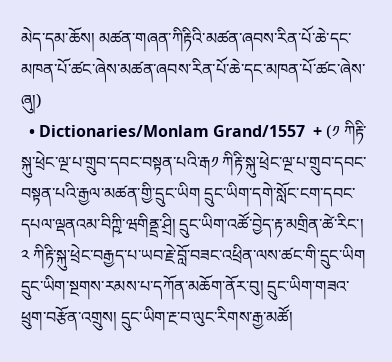མེད་དམ་ཆོས། མཚན་གཞན་ཀིརྟིའི་མཚན་ཞབས་རིན་པོ་ཆེ་དང་མཁན་པོ་ཚང་ཞེས་མཚན་ཞབས་རིན་པོ་ཆེ་དང་མཁན་པོ་ཚང་ཞེས་ཞུ།)
  • Dictionaries/Monlam Grand/1557  + (༡ ཀིརྟི་སྐུ་ཕྲེང་ལྔ་པ་གྲུབ་དབང་བསྟན་པའི་རྒ༡ ཀིརྟི་སྐུ་ཕྲེང་ལྔ་པ་གྲུབ་དབང་བསྟན་པའི་རྒྱལ་མཚན་གྱི་དྲུང་ཡིག དྲུང་ཡིག་དགེ་སློང་ངག་དབང་དཔལ་ལྡནའམ་བིཀྵི་ཝགིནྡྲ་ཤྲི། དྲུང་ཡིག་འཚོ་བྱེད་རྟ་མགྲིན་ཚེ་རིང་། ༢ ཀིརྟི་སྐུ་ཕྲེང་བརྒྱད་པ་ཡབ་རྗེ་བློ་བཟང་འཕྲིན་ལས་ཚང་གི་དྲུང་ཡིག དྲུང་ཡིག་སྔགས་རམས་པ་དཀོན་མཆོག་ནོར་བུ། དྲུང་ཡིག་གཟའ་ཕྲུག་བརྩོན་འགྲུས། དྲུང་ཡིག་རྔ་བ་ལུང་རིགས་རྒྱ་མཚོ།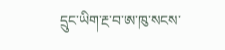དྲུང་ཡིག་རྔ་བ་ཨ་ཁུ་སངས་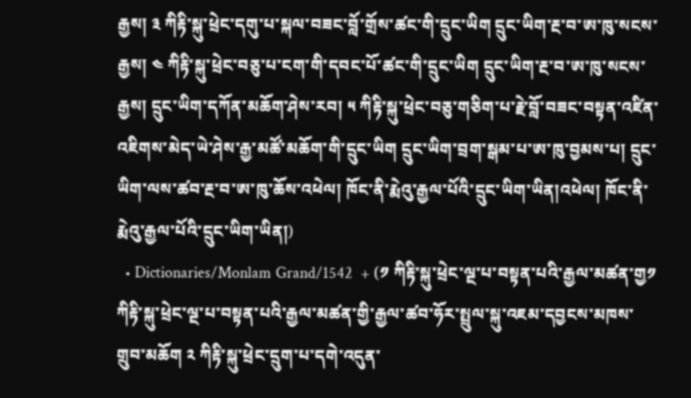རྒྱས། ༣ ཀིརྟི་སྐུ་ཕྲེང་དགུ་པ་སྐལ་བཟང་བློ་གྲོས་ཚང་གི་དྲུང་ཡིག དྲུང་ཡིག་རྔ་བ་ཨ་ཁུ་སངས་རྒྱས། ༤ ཀིརྟི་སྐུ་ཕྲེང་བཅུ་པ་ངག་གི་དབང་པོ་ཚང་གི་དྲུང་ཡིག དྲུང་ཡིག་རྔ་བ་ཨ་ཁུ་སངས་རྒྱས། དྲུང་ཡིག་དཀོན་མཆོག་ཤེས་རབ། ༥ ཀིརྟི་སྐུ་ཕྲེང་བཅུ་གཅིག་པ་རྗེ་བློ་བཟང་བསྟན་འཛིན་འཇིགས་མེད་ཡེ་ཤེས་རྒྱ་མཚོ་མཆོག་གི་དྲུང་ཡིག དྲུང་ཡིག་བྲག་སྒམ་པ་ཨ་ཁུ་བྱམས་པ། དྲུང་ཡིག་ལས་ཚབ་རྔ་བ་ཨ་ཁུ་ཆོས་འཕེལ། ཁོང་ནི་རྨེའུ་རྒྱལ་པོའི་དྲུང་ཡིག་ཡིན།འཕེལ། ཁོང་ནི་རྨེའུ་རྒྱལ་པོའི་དྲུང་ཡིག་ཡིན།)
  • Dictionaries/Monlam Grand/1542  + (༡ ཀིརྟི་སྐུ་ཕྲེང་ལྔ་པ་བསྟན་པའི་རྒྱལ་མཚན་གྱ༡ ཀིརྟི་སྐུ་ཕྲེང་ལྔ་པ་བསྟན་པའི་རྒྱལ་མཚན་གྱི་རྒྱལ་ཚབ་ཧོར་སྤྲུལ་སྐུ་འཇམ་དབྱངས་མཁས་གྲུབ་མཆོག ༢ ཀིརྟི་སྐུ་ཕྲེང་དྲུག་པ་དགེ་འདུན་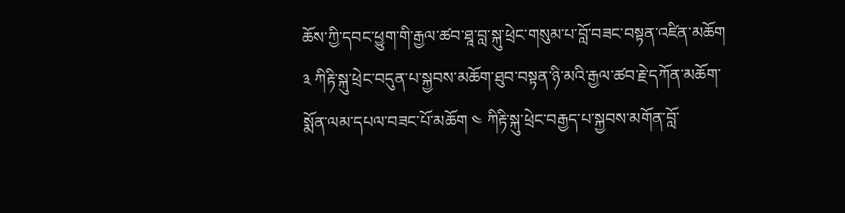ཆོས་ཀྱི་དབང་ཕྱུག་གི་རྒྱལ་ཚབ་ཐཱ་བླ་སྐུ་ཕྲེང་གསུམ་པ་བློ་བཟང་བསྟན་འཛིན་མཆོག ༣ ཀིརྟི་སྐུ་ཕྲེང་བདུན་པ་སྐྱབས་མཆོག་ཐུབ་བསྟན་ཉི་མའི་རྒྱལ་ཚབ་རྗེ་དཀོན་མཆོག་སྨོན་ལམ་དཔལ་བཟང་པོ་མཆོག ༤ ཀིརྟི་སྐུ་ཕྲེང་བརྒྱད་པ་སྐྱབས་མགོན་བློ་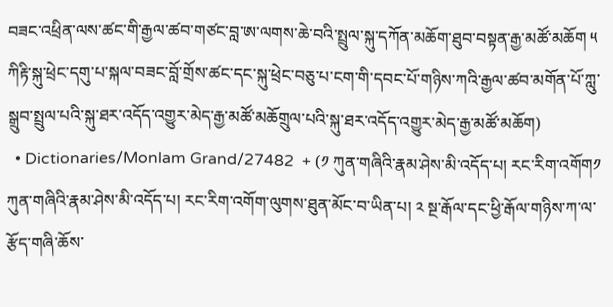བཟང་འཕྲིན་ལས་ཚང་གི་རྒྱལ་ཚབ་གཙང་བླ་ཨ་ལགས་ཆེ་བའི་སྤྲུལ་སྐུ་དཀོན་མཆོག་ཐུབ་བསྟན་རྒྱ་མཚོ་མཆོག ༥ ཀིརྟི་སྐུ་ཕྲེང་དགུ་པ་སྐལ་བཟང་བློ་གྲོས་ཚང་དང་སྐུ་ཕྲེང་བཅུ་པ་ངག་གི་དབང་པོ་གཉིས་ཀའི་རྒྱལ་ཚབ་མགོན་པོ་ཀླུ་སྒྲུབ་སྤྲུལ་པའི་སྐུ་ཐར་འདོད་འགྱུར་མེད་རྒྱ་མཚོ་མཆོགྲུལ་པའི་སྐུ་ཐར་འདོད་འགྱུར་མེད་རྒྱ་མཚོ་མཆོག)
  • Dictionaries/Monlam Grand/27482  + (༡ ཀུན་གཞིའི་རྣམ་ཤེས་མི་འདོད་པ། རང་རིག་འགོག༡ ཀུན་གཞིའི་རྣམ་ཤེས་མི་འདོད་པ། རང་རིག་འགོག་ལུགས་ཐུན་མོང་བ་ཡིན་པ། ༢ སྔ་རྒོལ་དང་ཕྱི་རྒོལ་གཉིས་ཀ་ལ་རྩོད་གཞི་ཆོས་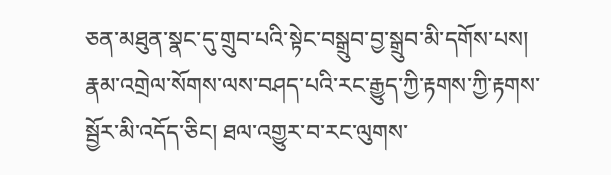ཅན་མཐུན་སྣང་དུ་གྲུབ་པའི་སྟེང་བསྒྲུབ་བྱ་སྒྲུབ་མི་དགོས་པས། རྣམ་འགྲེལ་སོགས་ལས་བཤད་པའི་རང་རྒྱུད་ཀྱི་རྟགས་ཀྱི་རྟགས་སྦྱོར་མི་འདོད་ཅིང། ཐལ་འགྱུར་བ་རང་ལུགས་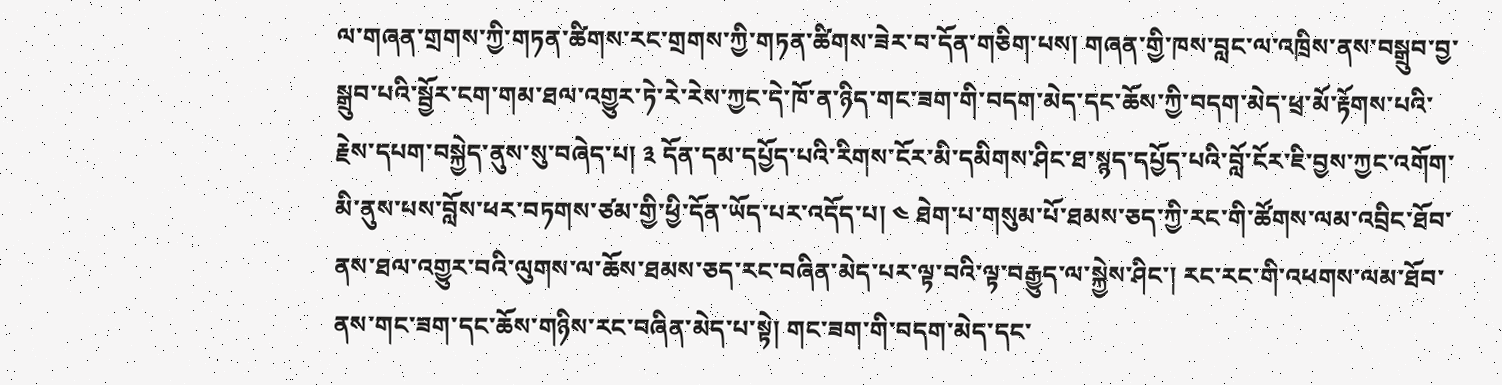ལ་གཞན་གྲགས་ཀྱི་གཏན་ཚིགས་རང་གྲགས་ཀྱི་གཏན་ཚིགས་ཟེར་བ་དོན་གཅིག་པས། གཞན་གྱི་ཁས་བླང་ལ་འཁྲིས་ནས་བསྒྲུབ་བྱ་སྒྲུབ་པའི་སྦྱོར་ངག་གམ་ཐལ་འགྱུར་ཏེ་རེ་རེས་ཀྱང་དེ་ཁོ་ན་ཉིད་གང་ཟག་གི་བདག་མེད་དང་ཆོས་ཀྱི་བདག་མེད་ཕྲ་མོ་རྟོགས་པའི་རྗེས་དཔག་བསྐྱེད་ནུས་སུ་བཞེད་པ། ༣ དོན་དམ་དཔྱོད་པའི་རིགས་ངོར་མི་དམིགས་ཤིང་ཐ་སྙད་དཔྱོད་པའི་བློ་ངོར་ཇི་བྱས་ཀྱང་འགོག་མི་ནུས་པས་བློས་ཕར་བཏགས་ཙམ་གྱི་ཕྱི་དོན་ཡོད་པར་འདོད་པ། ༤ ཐེག་པ་གསུམ་པོ་ཐམས་ཅད་ཀྱི་རང་གི་ཚོགས་ལམ་འབྲིང་ཐོབ་ནས་ཐལ་འགྱུར་བའི་ལུགས་ལ་ཆོས་ཐམས་ཅད་རང་བཞིན་མེད་པར་ལྟ་བའི་ལྟ་བརྒྱུད་ལ་སྐྱེས་ཤིང་། རང་རང་གི་འཕགས་ལམ་ཐོབ་ནས་གང་ཟག་དང་ཆོས་གཉིས་རང་བཞིན་མེད་པ་སྟེ། གང་ཟག་གི་བདག་མེད་དང་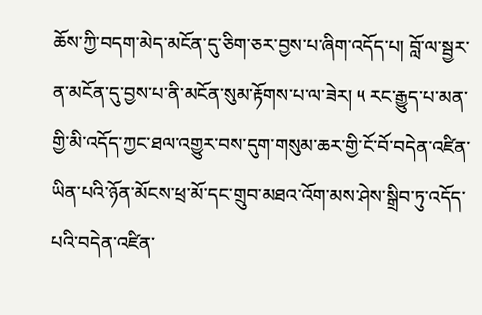ཆོས་ཀྱི་བདག་མེད་མངོན་དུ་ཅིག་ཅར་བྱས་པ་ཞིག་འདོད་པ། བློ་ལ་སྦྱར་ན་མངོན་དུ་བྱས་པ་ནི་མངོན་སུམ་རྟོགས་པ་ལ་ཟེར། ༥ རང་རྒྱུད་པ་མན་གྱི་མི་འདོད་ཀྱང་ཐལ་འགྱུར་བས་དུག་གསུམ་ཆར་གྱི་ངོ་བོ་བདེན་འཛིན་ཡིན་པའི་ཉོན་མོངས་ཕྲ་མོ་དང་གྲུབ་མཐའ་འོག་མས་ཤེས་སྒྲིབ་ཏུ་འདོད་པའི་བདེན་འཛིན་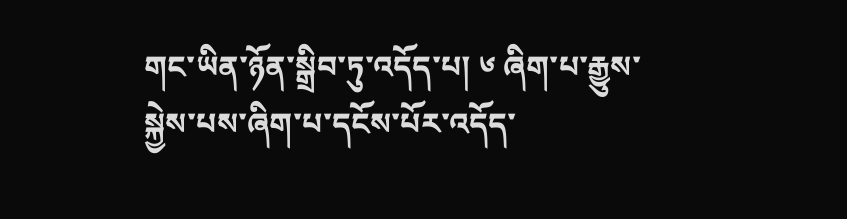གང་ཡིན་ཉོན་སྒྲིབ་ཏུ་འདོད་པ། ༦ ཞིག་པ་རྒྱུས་སྐྱེས་པས་ཞིག་པ་དངོས་པོར་འདོད་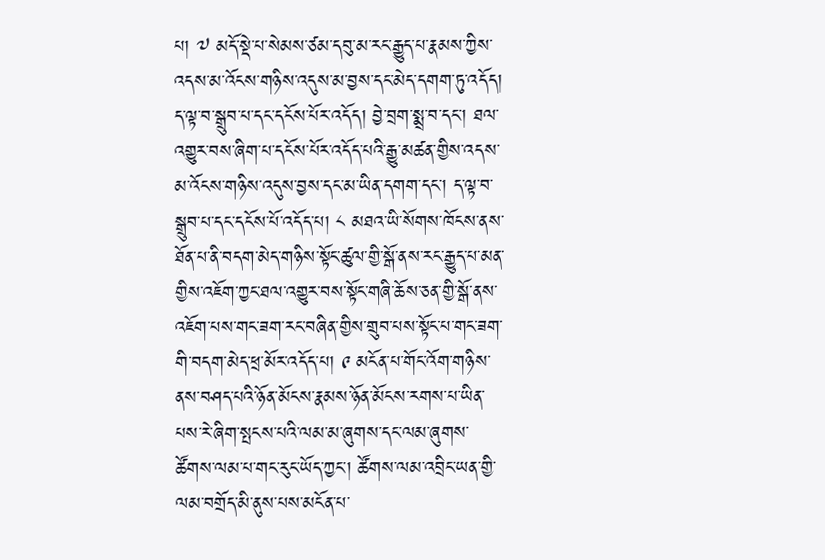པ། ༧ མདོ་སྡེ་པ་སེམས་ཙམ་དབུ་མ་རང་རྒྱུད་པ་རྣམས་ཀྱིས་འདས་མ་འོངས་གཉིས་འདུས་མ་བྱས་དང་མེད་དགག་ཏུ་འདོད། ད་ལྟ་བ་སྒྲུབ་པ་དང་དངོས་པོར་འདོད། བྱེ་བྲག་སྨྲ་བ་དང་། ཐལ་འགྱུར་བས་ཞིག་པ་དངོས་པོར་འདོད་པའི་རྒྱུ་མཚན་གྱིས་འདས་མ་འོངས་གཉིས་འདུས་བྱས་དང་མ་ཡིན་དགག་དང་། ད་ལྟ་བ་སྒྲུབ་པ་དང་དངོས་པོ་འདོད་པ། ༨ མཐའ་ཡི་སོགས་ཁོངས་ནས་ཐོན་པ་ནི་བདག་མེད་གཉིས་སྟོང་ཚུལ་གྱི་སྒོ་ནས་རང་རྒྱུད་པ་མན་གྱིས་འཇོག་ཀྱང་ཐལ་འགྱུར་བས་སྟོང་གཞི་ཆོས་ཅན་གྱི་སྒོ་ནས་འཇོག་པས་གང་ཟག་རང་བཞིན་གྱིས་གྲུབ་པས་སྟོང་པ་གང་ཟག་གི་བདག་མེད་ཕྲ་མོར་འདོད་པ། ༩ མངོན་པ་གོང་འོག་གཉིས་ནས་བཤད་པའི་ཉོན་མོངས་རྣམས་ཉོན་མོངས་རགས་པ་ཡིན་པས་རེ་ཞིག་སྤངས་པའི་ལམ་མ་ཞུགས་དང་ལམ་ཞུགས་ཚོགས་ལམ་པ་གང་རུང་ཡོད་ཀྱང་། ཚོགས་ལམ་འབྲིང་ཡན་གྱི་ལམ་བགྲོད་མི་ནུས་པས་མངོན་པ་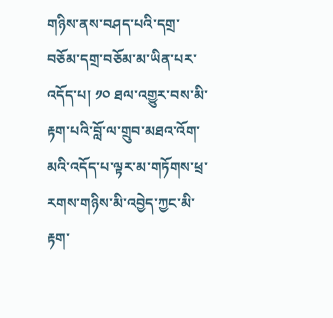གཉིས་ནས་བཤད་པའི་དགྲ་བཅོམ་དགྲ་བཅོམ་མ་ཡིན་པར་འདོད་པ། ༡༠ ཐལ་འགྱུར་བས་མི་རྟག་པའི་བློ་ལ་གྲུབ་མཐའ་འོག་མའི་འདོད་པ་ལྟར་མ་གཏོགས་ཕྲ་རགས་གཉིས་མི་འབྱེད་ཀྱང་མི་རྟག་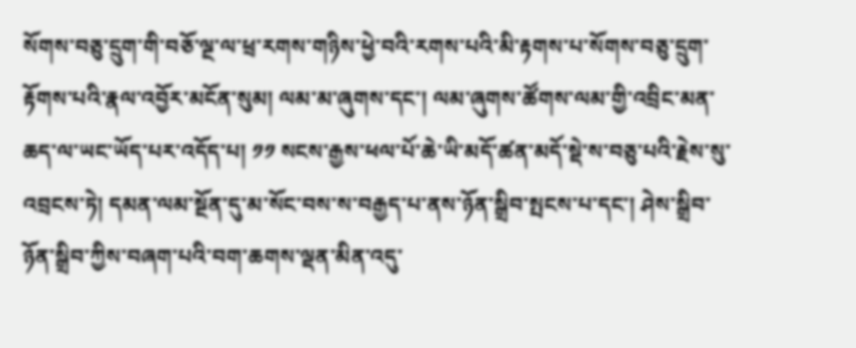སོགས་བཅུ་དྲུག་གི་བཅོ་ལྔ་ལ་ཕྲ་རགས་གཉིས་ཕྱེ་བའི་རགས་པའི་མི་རྟགས་པ་སོགས་བཅུ་དྲུག་རྟོགས་པའི་རྣལ་འབྱོར་མངོན་སུམ། ལམ་མ་ཞུགས་དང་། ལམ་ཞུགས་ཚོགས་ལམ་གྱི་འབྲིང་མན་ཆད་ལ་ཡང་ཡོད་པར་འདོད་པ། ༡༡ སངས་རྒྱས་ཕལ་པོ་ཆེ་ཡི་མདོ་ཚན་མདོ་སྡེ་ས་བཅུ་པའི་རྗེས་སུ་འབྲངས་ཏེ། དམན་ལམ་སྔོན་དུ་མ་སོང་བས་ས་བརྒྱད་པ་ནས་ཉོན་སྒྲིབ་སྤངས་པ་དང་། ཤེས་སྒྲིབ་ཉོན་སྒྲིབ་ཀྱིས་བཞག་པའི་བག་ཆགས་ལྡན་མིན་འདུ་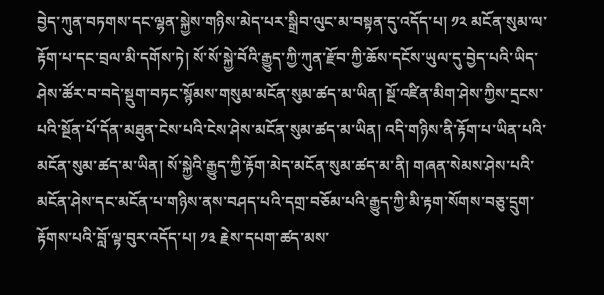བྱེད་ཀུན་བཏགས་དང་ལྷན་སྐྱེས་གཉིས་མེད་པར་སྒྲིབ་ལུང་མ་བསྟན་དུ་འདོད་པ། ༡༢ མངོན་སུམ་ལ་རྟོག་པ་དང་བྲལ་མི་དགོས་ཏེ། སོ་སོ་སྐྱེ་བོའི་རྒྱུད་ཀྱི་ཀུན་རྫོབ་ཀྱི་ཆོས་དངོས་ཡུལ་དུ་བྱེད་པའི་ཡིད་ཤེས་ཚོར་བ་བདེ་སྡུག་བཏང་སྙོམས་གསུམ་མངོན་སུམ་ཚད་མ་ཡིན། སྔོ་འཛིན་མིག་ཤེས་ཀྱིས་དྲངས་པའི་སྔོན་པོ་དོན་མཐུན་ངེས་པའི་ངེས་ཤེས་མངོན་སུམ་ཚད་མ་ཡིན། འདི་གཉིས་ནི་རྟོག་པ་ཡིན་པའི་མངོན་སུམ་ཚད་མ་ཡིན། སོ་སྐྱེའི་རྒྱུད་ཀྱི་རྟོག་མེད་མངོན་སུམ་ཚད་མ་ནི། གཞན་སེམས་ཤེས་པའི་མངོན་ཤེས་དང་མངོན་པ་གཉིས་ནས་བཤད་པའི་དགྲ་བཅོམ་པའི་རྒྱུད་ཀྱི་མི་རྟག་སོགས་བཅུ་དྲུག་རྟོགས་པའི་བློ་ལྟ་བུར་འདོད་པ། ༡༣ རྗེས་དཔག་ཚད་མས་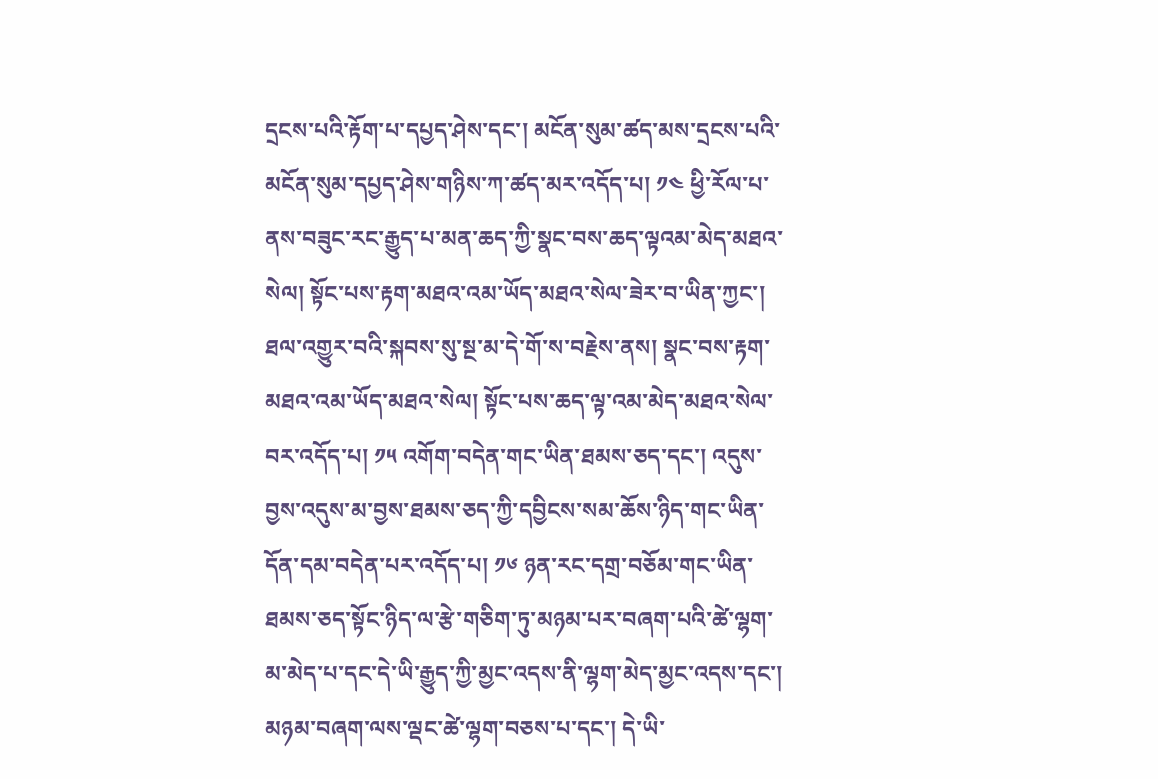དྲངས་པའི་རྟོག་པ་དཔྱད་ཤེས་དང་། མངོན་སུམ་ཚད་མས་དྲངས་པའི་མངོན་སུམ་དཔྱད་ཤེས་གཉིས་ཀ་ཚད་མར་འདོད་པ། ༡༤ ཕྱི་རོལ་པ་ནས་བཟུང་རང་རྒྱུད་པ་མན་ཆད་ཀྱི་སྣང་བས་ཆད་ལྟའམ་མེད་མཐའ་སེལ། སྟོང་པས་རྟག་མཐའ་འམ་ཡོད་མཐའ་སེལ་ཟེར་བ་ཡིན་ཀྱང་། ཐལ་འགྱུར་བའི་སྐབས་སུ་སྔ་མ་དེ་གོ་ས་བརྗེས་ནས། སྣང་བས་རྟག་མཐའ་འམ་ཡོད་མཐའ་སེལ། སྟོང་པས་ཆད་ལྟ་འམ་མེད་མཐའ་སེལ་བར་འདོད་པ། ༡༥ འགོག་བདེན་གང་ཡིན་ཐམས་ཅད་དང་། འདུས་བྱས་འདུས་མ་བྱས་ཐམས་ཅད་ཀྱི་དབྱིངས་སམ་ཆོས་ཉིད་གང་ཡིན་དོན་དམ་བདེན་པར་འདོད་པ། ༡༦ ཉན་རང་དགྲ་བཅོམ་གང་ཡིན་ཐམས་ཅད་སྟོང་ཉིད་ལ་རྩེ་གཅིག་ཏུ་མཉམ་པར་བཞག་པའི་ཚེ་ལྷག་མ་མེད་པ་དང་དེ་ཡི་རྒྱུད་ཀྱི་མྱང་འདས་ནི་ལྷག་མེད་མྱང་འདས་དང་། མཉམ་བཞག་ལས་ལྡང་ཚེ་ལྷག་བཅས་པ་དང་། དེ་ཡི་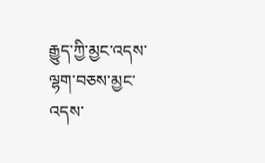རྒྱུད་ཀྱི་མྱང་འདས་ལྷག་བཅས་མྱང་འདས་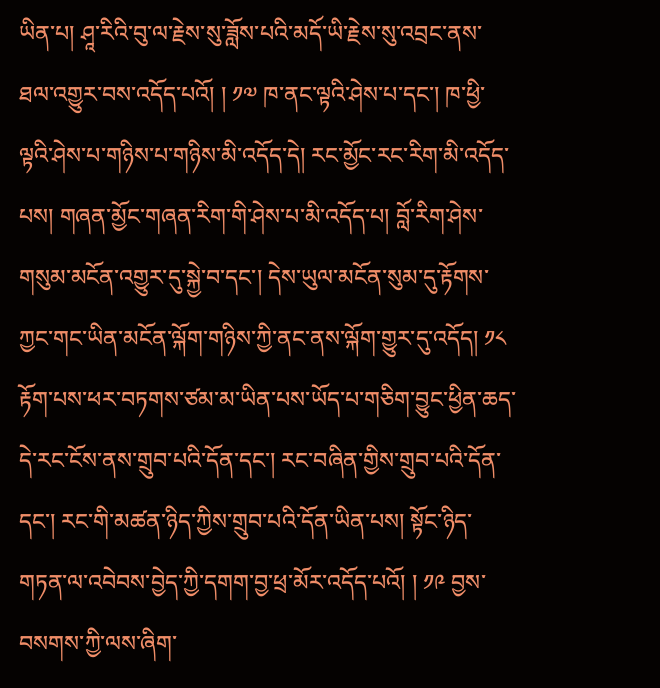ཡིན་པ། ཤཱ་རིའི་བུ་ལ་རྗེས་སུ་ཟློས་པའི་མདོ་ཡི་རྗེས་སུ་འབྲང་ནས་ཐལ་འགྱུར་བས་འདོད་པའོ། ། ༡༧ ཁ་ནང་ལྟའི་ཤེས་པ་དང་། ཁ་ཕྱི་ལྟའི་ཤེས་པ་གཉིས་པ་གཉིས་མི་འདོད་དེ། རང་མྱོང་རང་རིག་མི་འདོད་པས། གཞན་མྱོང་གཞན་རིག་གི་ཤེས་པ་མི་འདོད་པ། བློ་རིག་ཤེས་གསུམ་མངོན་འགྱུར་དུ་སྐྱེ་བ་དང་། དེས་ཡུལ་མངོན་སུམ་དུ་རྟོགས་ཀྱང་གང་ཡིན་མངོན་ལྐོག་གཉིས་ཀྱི་ནང་ནས་ལྐོག་གྱུར་དུ་འདོད། ༡༨ རྟོག་པས་ཕར་བཏགས་ཙམ་མ་ཡིན་པས་ཡོད་པ་གཅིག་བྱུང་ཕྱིན་ཆད་དེ་རང་ངོས་ནས་གྲུབ་པའི་དོན་དང་། རང་བཞིན་གྱིས་གྲུབ་པའི་དོན་དང་། རང་གི་མཚན་ཉིད་ཀྱིས་གྲུབ་པའི་དོན་ཡིན་པས། སྟོང་ཉིད་གཏན་ལ་འབེབས་བྱེད་ཀྱི་དགག་བྱ་ཕྲ་མོར་འདོད་པའོ། ། ༡༩ བྱས་བསགས་ཀྱི་ལས་ཞིག་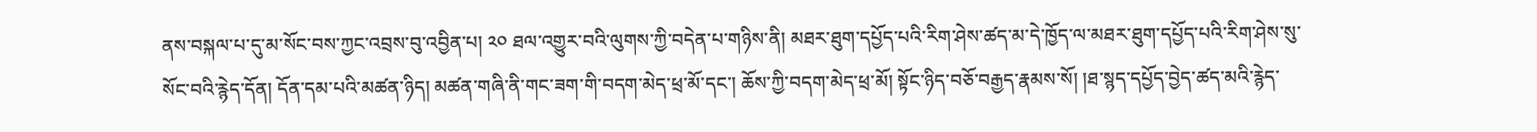ནས་བསྐལ་པ་དུ་མ་སོང་བས་ཀྱང་འབྲས་བུ་འབྱིན་པ། ༢༠ ཐལ་འགྱུར་བའི་ལུགས་ཀྱི་བདེན་པ་གཉིས་ནི། མཐར་ཐུག་དཔྱོད་པའི་རིག་ཤེས་ཚད་མ་དེ་ཁྱོད་ལ་མཐར་ཐུག་དཔྱོད་པའི་རིག་ཤེས་སུ་སོང་བའི་རྙེད་དོན། དོན་དམ་པའི་མཚན་ཉིད། མཚན་གཞི་ནི་གང་ཟག་གི་བདག་མེད་ཕྲ་མོ་དང་། ཆོས་ཀྱི་བདག་མེད་ཕྲ་མོ། སྟོང་ཉིད་བཅོ་བརྒྱད་རྣམས་སོ། །ཐ་སྙད་དཔྱོད་བྱེད་ཚད་མའི་རྙེད་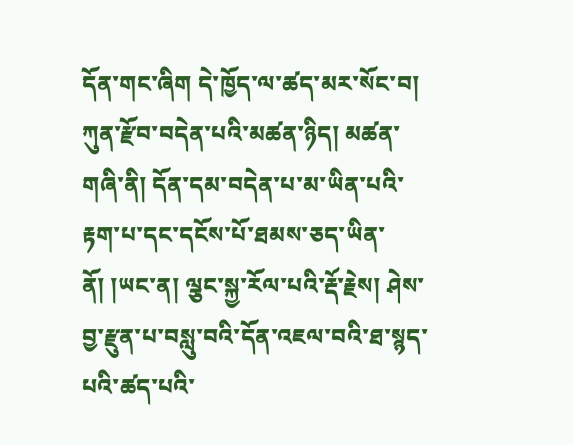དོན་གང་ཞིག དེ་ཁྱོད་ལ་ཚད་མར་སོང་བ། ཀུན་རྫོབ་བདེན་པའི་མཚན་ཉིད། མཚན་གཞི་ནི། དོན་དམ་བདེན་པ་མ་ཡིན་པའི་རྟག་པ་དང་དངོས་པོ་ཐམས་ཅད་ཡིན་ནོ། །ཡང་ན། ལྕང་སྐྱ་རོལ་པའི་རྡོ་རྗེས། ཤེས་བྱ་རྫུན་པ་བསླུ་བའི་དོན་འཇལ་བའི་ཐ་སྙད་པའི་ཚད་པའི་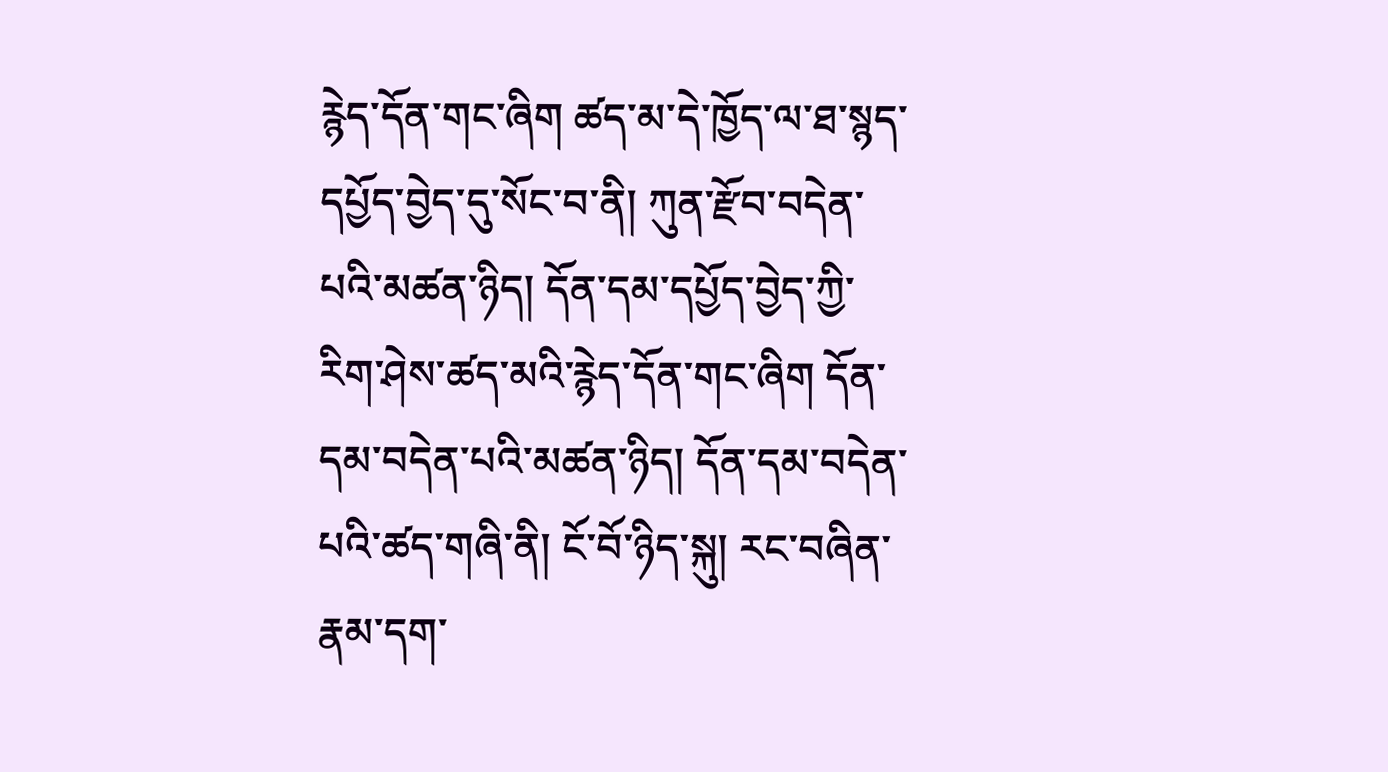རྙེད་དོན་གང་ཞིག ཚད་མ་དེ་ཁྱོད་ལ་ཐ་སྙད་དཔྱོད་བྱེད་དུ་སོང་བ་ནི། ཀུན་རྫོབ་བདེན་པའི་མཚན་ཉིད། དོན་དམ་དཔྱོད་བྱེད་ཀྱི་རིག་ཤེས་ཚད་མའི་རྙེད་དོན་གང་ཞིག དོན་དམ་བདེན་པའི་མཚན་ཉིད། དོན་དམ་བདེན་པའི་ཚད་གཞི་ནི། ངོ་བོ་ཉིད་སྐུ། རང་བཞིན་རྣམ་དག་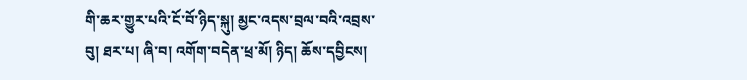གི་ཆར་གྱུར་པའི་ངོ་བོ་ཉིད་སྐུ། མྱང་འདས་བྲལ་བའི་འབྲས་བུ། ཐར་པ། ཞི་བ། འགོག་བདེན་ཕྲ་མོ། ཉིད། ཆོས་དབྱིངས།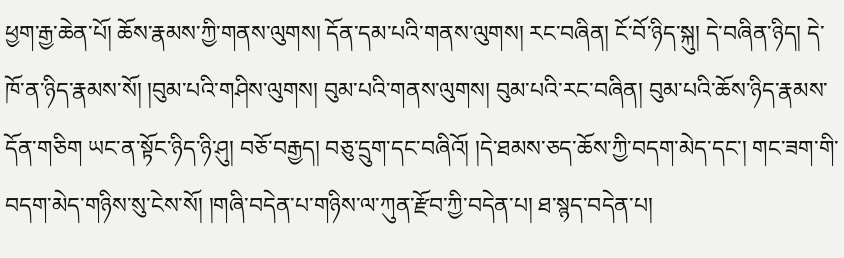ཕྱག་རྒྱ་ཆེན་པོ། ཆོས་རྣམས་ཀྱི་གནས་ལུགས། དོན་དམ་པའི་གནས་ལུགས། རང་བཞིན། ངོ་བོ་ཉིད་སྐུ། དེ་བཞིན་ཉིད། དེ་ཁོ་ན་ཉིད་རྣམས་སོ། །བུམ་པའི་གཤིས་ལུགས། བུམ་པའི་གནས་ལུགས། བུམ་པའི་རང་བཞིན། བུམ་པའི་ཆོས་ཉིད་རྣམས་དོན་གཅིག ཡང་ན་སྟོང་ཉིད་ཉི་ཤུ། བཅོ་བརྒྱད། བཅུ་དྲུག་དང་བཞིའོ། །དེ་ཐམས་ཅད་ཆོས་ཀྱི་བདག་མེད་དང་། གང་ཟག་གི་བདག་མེད་གཉིས་སུ་ངེས་སོ། །གཞི་བདེན་པ་གཉིས་ལ་ཀུན་རྫོབ་ཀྱི་བདེན་པ། ཐ་སྙད་བདེན་པ།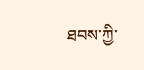ཐབས་ཀྱི་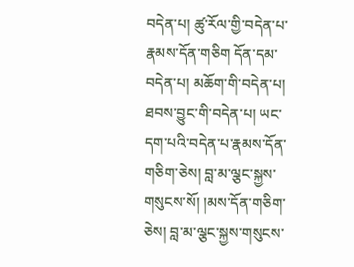བདེན་པ། ཚུ་རོལ་གྱི་བདེན་པ་རྣམས་དོན་གཅིག དོན་དམ་བདེན་པ། མཆོག་གི་བདེན་པ། ཐབས་བྱུང་གི་བདེན་པ། ཡང་དག་པའི་བདེན་པ་རྣམས་དོན་གཅིག་ཅེས། བླ་མ་ལྕང་སྐྱས་གསུངས་སོ། །མས་དོན་གཅིག་ཅེས། བླ་མ་ལྕང་སྐྱས་གསུངས་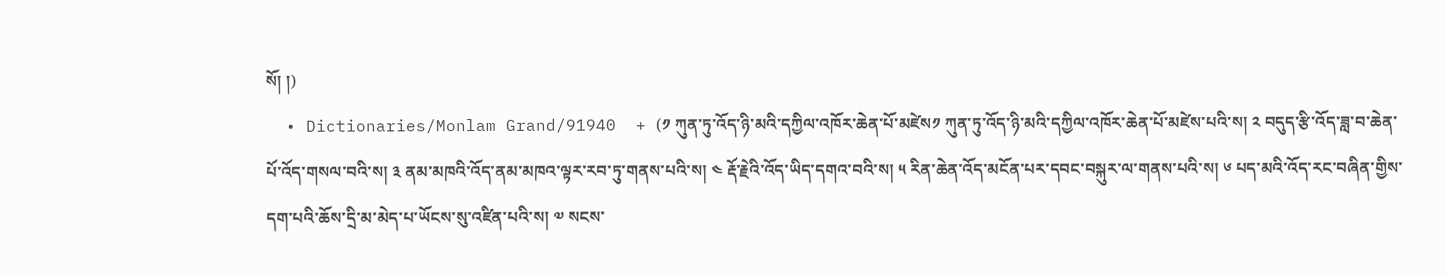སོ། །)
  • Dictionaries/Monlam Grand/91940  + (༡ ཀུན་ཏུ་འོད་ཉི་མའི་དཀྱིལ་འཁོར་ཆེན་པོ་མཛེས༡ ཀུན་ཏུ་འོད་ཉི་མའི་དཀྱིལ་འཁོར་ཆེན་པོ་མཛེས་པའི་ས། ༢ བདུད་རྩི་འོད་ཟླ་བ་ཆེན་པོ་འོད་གསལ་བའི་ས། ༣ ནམ་མཁའི་འོད་ནམ་མཁའ་ལྟར་རབ་ཏུ་གནས་པའི་ས། ༤ རྡོ་རྗེའི་འོད་ཡིད་དགའ་བའི་ས། ༥ རིན་ཆེན་འོད་མངོན་པར་དབང་བསྐུར་ལ་གནས་པའི་ས། ༦ པད་མའི་འོད་རང་བཞིན་གྱིས་དག་པའི་ཆོས་དྲི་མ་མེད་པ་ཡོངས་སུ་འཛིན་པའི་ས། ༧ སངས་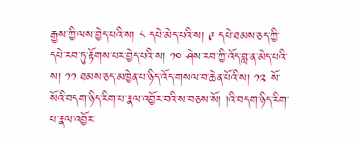རྒྱས་ཀྱི་ལས་བྱེད་པའི་ས། ༨ དཔེ་མེད་པའི་ས། ༩ དཔེ་ཐམས་ཅད་ཀྱི་དཔེ་རབ་ཏུ་རྟོགས་པར་བྱེད་པའི་ས། ༡༠ ཤེས་རབ་ཀྱི་འོད་བླ་ན་མེད་པའི་ས། ༡༡ ཐམས་ཅད་མཁྱེན་པ་ཉིད་འོད་གསལ་བ་ཆེན་པོའི་ས། ༡༢ སོ་སོའི་བདག་ཉིད་རིག་པ་རྣལ་འབྱོར་བའི་ས་བཅས་སོ། །འི་བདག་ཉིད་རིག་པ་རྣལ་འབྱོར་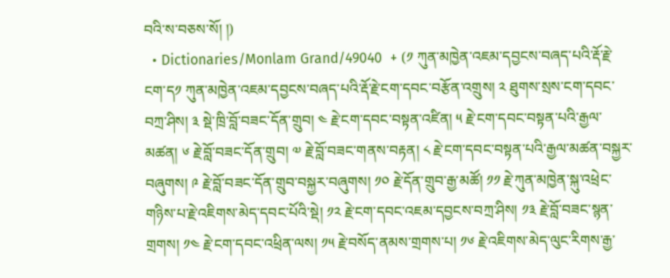བའི་ས་བཅས་སོ། །)
  • Dictionaries/Monlam Grand/49040  + (༡ ཀུན་མཁྱེན་འཇམ་དབྱངས་བཞད་པའི་རྡོ་རྗེ་ངག་ད༡ ཀུན་མཁྱེན་འཇམ་དབྱངས་བཞད་པའི་རྡོ་རྗེ་ངག་དབང་བརྩོན་འགྲུས། ༢ ཐུགས་སྲས་ངག་དབང་བཀྲ་ཤིས། ༣ སྡེ་ཁྲི་བློ་བཟང་དོན་གྲུབ། ༤ རྗེ་ངག་དབང་བསྟན་འཛིན། ༥ རྗེ་ངག་དབང་བསྟན་པའི་རྒྱལ་མཚན། ༦ རྗེ་བློ་བཟང་དོན་གྲུབ། ༧ རྗེ་བློ་བཟང་གནས་བརྟན། ༨ རྗེ་ངག་དབང་བསྟན་པའི་རྒྱལ་མཚན་བསྐྱར་བཞུགས། ༩ རྗེ་བློ་བཟང་དོན་གྲུབ་བསྐྱར་བཞུགས། ༡༠ རྗེ་དོན་གྲུབ་རྒྱ་མཚོ། ༡༡ རྗེ་ཀུན་མཁྱེན་སྐུ་འཕྲེང་གཉིས་པ་རྗེ་འཇིགས་མེད་དབང་པོའི་སྡེ། ༡༢ རྗེ་ངག་དབང་འཇམ་དབྱངས་བཀྲ་ཤིས། ༡༣ རྗེ་བློ་བཟང་སྙན་གྲགས། ༡༤ རྗེ་ངག་དབང་འཕྲིན་ལས། ༡༥ རྗེ་བསོད་ནམས་གྲགས་པ། ༡༦ རྗེ་འཇིགས་མེད་ལུང་རིགས་རྒྱ་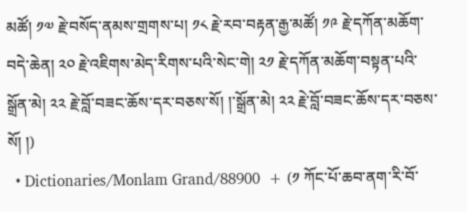མཚོ། ༡༧ རྗེ་བསོད་ནམས་གྲགས་པ། ༡༨ རྗེ་རབ་བརྟན་རྒྱ་མཚོ། ༡༩ རྗེ་དཀོན་མཆོག་བདེ་ཆེན། ༢༠ རྗེ་འཇིགས་མེད་རིགས་པའི་སེང་གེ། ༢༡ རྗེ་དཀོན་མཆོག་བསྟན་པའི་སྒྲོན་མེ། ༢༢ རྗེ་བློ་བཟང་ཆོས་དར་བཅས་སོ། །་སྒྲོན་མེ། ༢༢ རྗེ་བློ་བཟང་ཆོས་དར་བཅས་སོ། །)
  • Dictionaries/Monlam Grand/88900  + (༡ ཀོང་པོ་ཆབ་ནག་རི་བོ་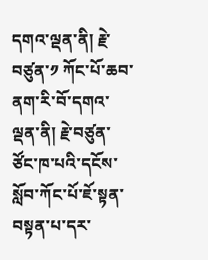དགའ་ལྡན་ནི། རྗེ་བཙུན་༡ ཀོང་པོ་ཆབ་ནག་རི་བོ་དགའ་ལྡན་ནི། རྗེ་བཙུན་ཙོང་ཁ་པའི་དངོས་སློབ་ཀོང་པོ་ཇོ་སྟན་བསྟན་པ་དར་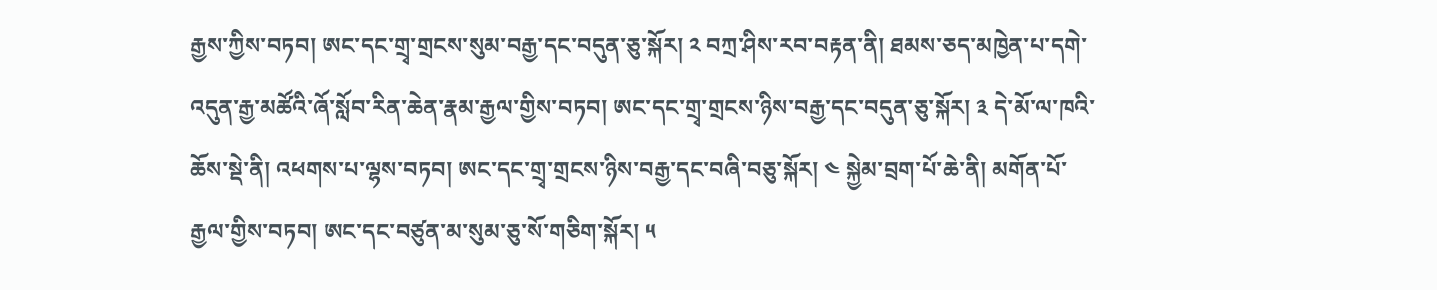རྒྱས་ཀྱིས་བཏབ། ཨང་དང་གྲྭ་གྲངས་སུམ་བརྒྱ་དང་བདུན་ཅུ་སྐོར། ༢ བཀྲ་ཤིས་རབ་བརྟན་ནི། ཐམས་ཅད་མཁྱེན་པ་དགེ་འདུན་རྒྱ་མཚོའི་ཞོ་སློབ་རིན་ཆེན་རྣམ་རྒྱལ་གྱིས་བཏབ། ཨང་དང་གྲྭ་གྲངས་ཉིས་བརྒྱ་དང་བདུན་ཅུ་སྐོར། ༣ དེ་མོ་ལ་ཁའི་ཆོས་སྡེ་ནི། འཕགས་པ་ལྷས་བཏབ། ཨང་དང་གྲྭ་གྲངས་ཉིས་བརྒྱ་དང་བཞི་བཅུ་སྐོར། ༤ སྐྱེམ་བྲག་པོ་ཆེ་ནི། མགོན་པོ་རྒྱལ་གྱིས་བཏབ། ཨང་དང་བཙུན་མ་སུམ་ཅུ་སོ་གཅིག་སྐོར། ༥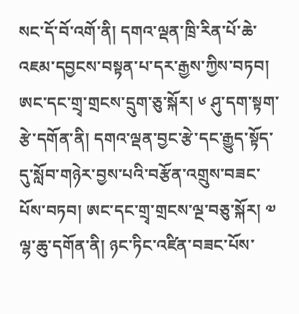སང་དོ་བོ་འགོ་ནི། དགའ་ལྡན་ཁྲི་རིན་པོ་ཆེ་འཇམ་དབྱངས་བསྟན་པ་དར་རྒྱས་ཀྱིས་བཏབ། ཨང་དང་གྲྭ་གྲངས་དྲུག་ཅུ་སྐོར། ༦ ཤུ་དག་སྟག་རྩེ་དགོན་ནི། དགའ་ལྡན་བྱང་རྩེ་དང་རྒྱུད་སྟོད་དུ་སློབ་གཉེར་བྱས་པའི་བརྩོན་འགྲུས་བཟང་པོས་བཏབ། ཨང་དང་གྲྭ་གྲངས་ལྔ་བཅུ་སྐོར། ༧ ལྷ་ཆུ་དགོན་ནི། ཉང་ཏིང་འཛིན་བཟང་པོས་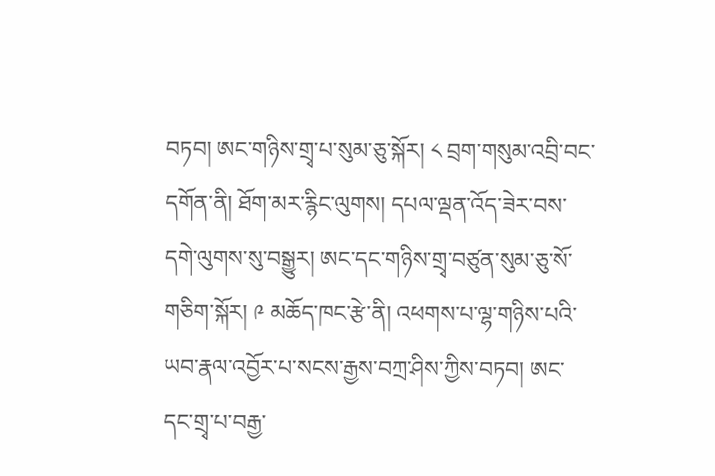བཏབ། ཨང་གཉིས་གྲྭ་པ་སུམ་ཅུ་སྐོར། ༨ བྲག་གསུམ་འབྲི་བང་དགོན་ནི། ཐོག་མར་རྙིང་ལུགས། དཔལ་ལྡན་འོད་ཟེར་བས་དགེ་ལུགས་སུ་བསྒྱུར། ཨང་དང་གཉིས་གྲྭ་བཙུན་སུམ་ཅུ་སོ་གཅིག་སྐོར། ༩ མཆོད་ཁང་རྩེ་ནི། འཕགས་པ་ལྷ་གཉིས་པའི་ཡབ་རྣལ་འབྱོར་པ་སངས་རྒྱས་བཀྲ་ཤིས་ཀྱིས་བཏབ། ཨང་དང་གྲྭ་པ་བརྒྱ་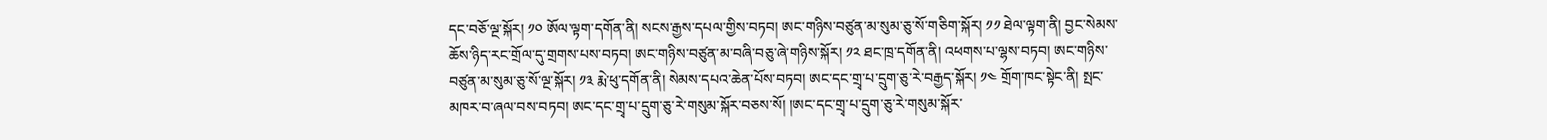དང་བཅོ་ལྔ་སྐོར། ༡༠ ཨོལ་ལྟག་དགོན་ནི། སངས་རྒྱས་དཔལ་གྱིས་བཏབ། ཨང་གཉིས་བཙུན་མ་སུམ་ཅུ་སོ་གཅིག་སྐོར། ༡༡ ཐེལ་ལྟག་ནི། བྱང་སེམས་ཆོས་ཉིད་རང་གྲོལ་དུ་གྲགས་པས་བཏབ། ཨང་གཉིས་བཙུན་མ་བཞི་བཅུ་ཞེ་གཉིས་སྐོར། ༡༢ ཐང་ཁྲ་དགོན་ནི། འཕགས་པ་ལྷས་བཏབ། ཨང་གཉིས་བཙུན་མ་སུམ་ཅུ་སོ་ལྔ་སྐོར། ༡༣ རྨེ་ཕུ་དགོན་ནི། སེམས་དཔའ་ཆེན་པོས་བཏབ། ཨང་དང་གྲྭ་པ་དྲུག་ཅུ་རེ་བརྒྱད་སྐོར། ༡༤ གྲོག་ཁང་སྟེང་ནི། སྤང་མཁར་བ་ཞལ་བས་བཏབ། ཨང་དང་གྲྭ་པ་དྲུག་ཅུ་རེ་གསུམ་སྐོར་བཅས་སོ། །ཨང་དང་གྲྭ་པ་དྲུག་ཅུ་རེ་གསུམ་སྐོར་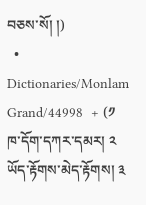བཅས་སོ། །)
  • Dictionaries/Monlam Grand/44998  + (༡ ཁ་དོག་དཀར་དམར། ༢ ཡོད་རྟོགས་མེད་རྟོགས། ༣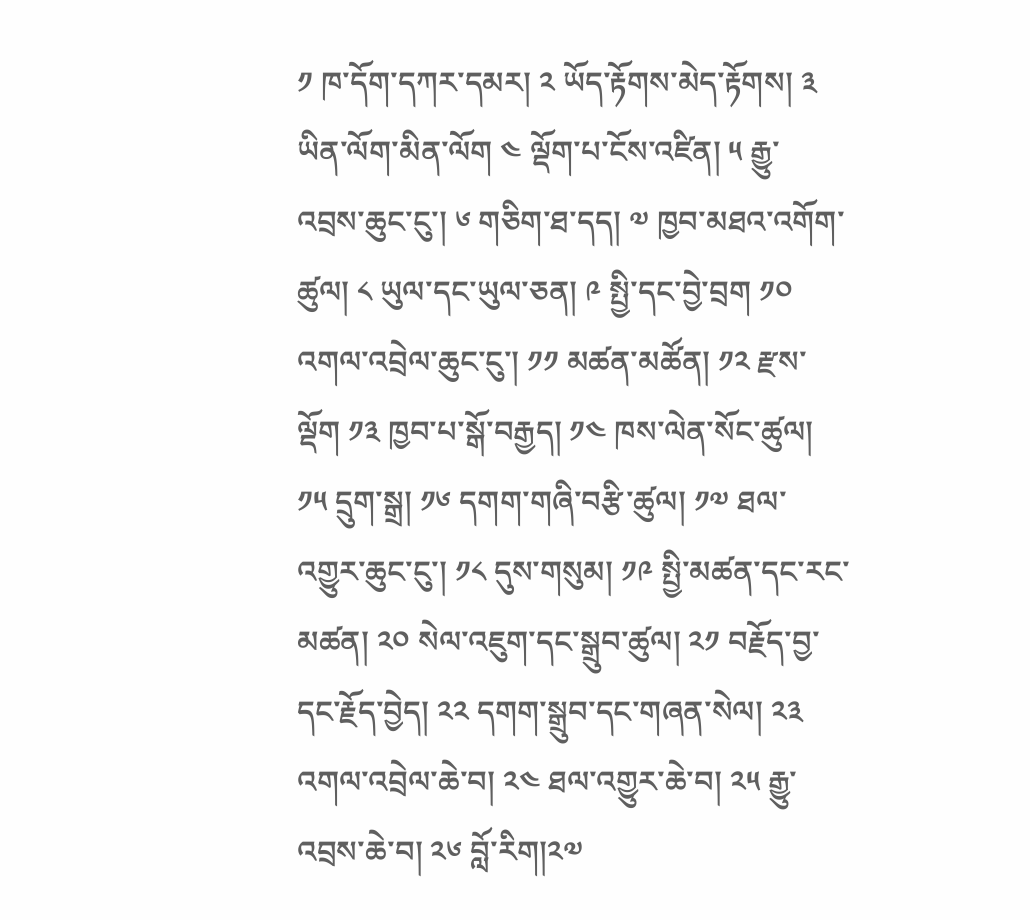༡ ཁ་དོག་དཀར་དམར། ༢ ཡོད་རྟོགས་མེད་རྟོགས། ༣ ཡིན་ལོག་མིན་ལོག ༤ ལྡོག་པ་ངོས་འཛིན། ༥ རྒྱུ་འབྲས་ཆུང་ངུ་། ༦ གཅིག་ཐ་དད། ༧ ཁྱབ་མཐའ་འགོག་ཚུལ། ༨ ཡུལ་དང་ཡུལ་ཅན། ༩ སྤྱི་དང་བྱེ་བྲག ༡༠ འགལ་འབྲེལ་ཆུང་ངུ་། ༡༡ མཚན་མཚོན། ༡༢ རྫས་ལྡོག ༡༣ ཁྱབ་པ་སྒོ་བརྒྱད། ༡༤ ཁས་ལེན་སོང་ཚུལ། ༡༥ དྲུག་སྒྲ། ༡༦ དགག་གཞི་བརྩི་ཚུལ། ༡༧ ཐལ་འགྱུར་ཆུང་ངུ་། ༡༨ དུས་གསུམ། ༡༩ སྤྱི་མཚན་དང་རང་མཚན། ༢༠ སེལ་འཇུག་དང་སྒྲུབ་ཚུལ། ༢༡ བརྗོད་བྱ་དང་རྗོད་བྱེད། ༢༢ དགག་སྒྲུབ་དང་གཞན་སེལ། ༢༣ འགལ་འབྲེལ་ཆེ་བ། ༢༤ ཐལ་འགྱུར་ཆེ་བ། ༢༥ རྒྱུ་འབྲས་ཆེ་བ། ༢༦ བློ་རིག།༢༧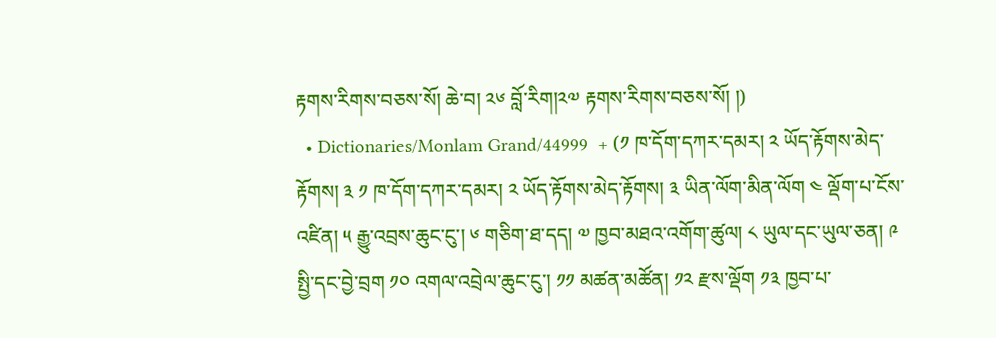རྟགས་རིགས་བཅས་སོ། ཆེ་བ། ༢༦ བློ་རིག།༢༧ རྟགས་རིགས་བཅས་སོ། །)
  • Dictionaries/Monlam Grand/44999  + (༡ ཁ་དོག་དཀར་དམར། ༢ ཡོད་རྟོགས་མེད་རྟོགས། ༣ ༡ ཁ་དོག་དཀར་དམར། ༢ ཡོད་རྟོགས་མེད་རྟོགས། ༣ ཡིན་ལོག་མིན་ལོག ༤ ལྡོག་པ་ངོས་འཛིན། ༥ རྒྱུ་འབྲས་ཆུང་ངུ་། ༦ གཅིག་ཐ་དད། ༧ ཁྱབ་མཐའ་འགོག་ཚུལ། ༨ ཡུལ་དང་ཡུལ་ཅན། ༩ སྤྱི་དང་བྱེ་བྲག ༡༠ འགལ་འབྲེལ་ཆུང་ངུ་། ༡༡ མཚན་མཚོན། ༡༢ རྫས་ལྡོག ༡༣ ཁྱབ་པ་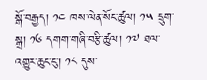སྒོ་བརྒྱད། ༡༤ ཁས་ལེན་སོང་ཚུལ། ༡༥ དྲུག་སྒྲ། ༡༦ དགག་གཞི་བརྩི་ཚུལ། ༡༧ ཐལ་འགྱུར་ཆུང་ངུ་། ༡༨ དུས་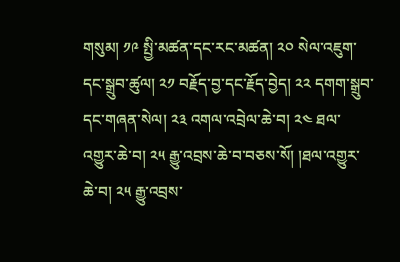གསུམ། ༡༩ སྤྱི་མཚན་དང་རང་མཚན། ༢༠ སེལ་འཇུག་དང་སྒྲུབ་ཚུལ། ༢༡ བརྗོད་བྱ་དང་རྗོད་བྱེད། ༢༢ དགག་སྒྲུབ་དང་གཞན་སེལ། ༢༣ འགལ་འབྲེལ་ཆེ་བ། ༢༤ ཐལ་འགྱུར་ཆེ་བ། ༢༥ རྒྱུ་འབྲས་ཆེ་བ་བཅས་སོ། །ཐལ་འགྱུར་ཆེ་བ། ༢༥ རྒྱུ་འབྲས་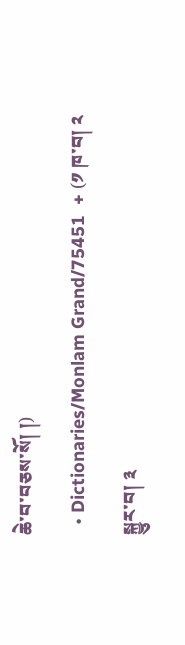ཆེ་བ་བཅས་སོ། །)
  • Dictionaries/Monlam Grand/75451  + (༡ ཁ་བ། ༢ སྐྱུར་བ། ༣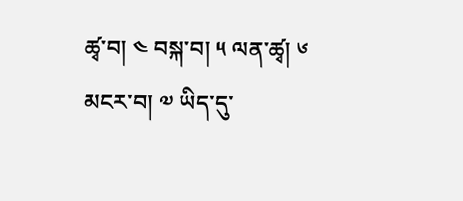ཚྭ་བ། ༤ བསྐ་བ། ༥ ལན་ཚྭ། ༦ མངར་བ། ༧ ཡིད་དུ་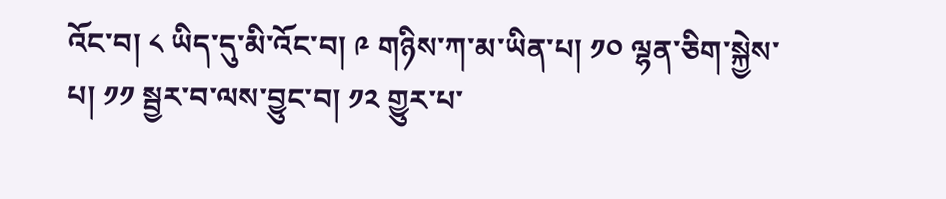འོང་བ། ༨ ཡིད་དུ་མི་འོང་བ། ༩ གཉིས་ཀ་མ་ཡིན་པ། ༡༠ ལྷན་ཅིག་སྐྱེས་པ། ༡༡ སྦྱར་བ་ལས་བྱུང་བ། ༡༢ གྱུར་པ་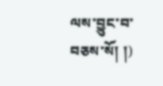ལས་བྱུང་བ་བཅས་སོ། །)